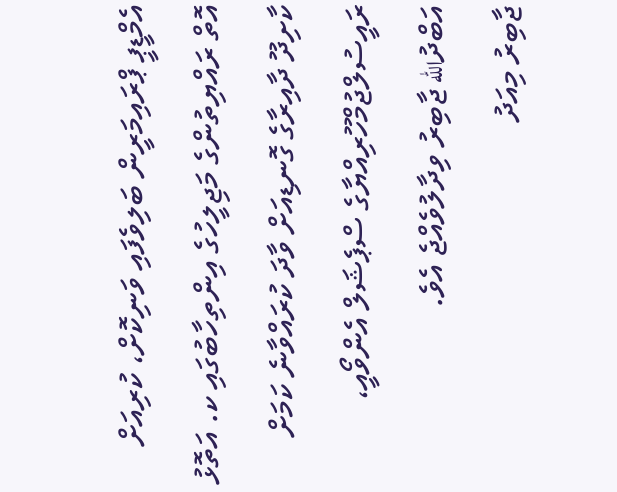އެމްޑީޕީ ޕްރައިމަރީން ބަލިވެފައި ވަނިކޮށް، ކުރިއަށް އޮތް ރައްޔިތުންގެ މަޖިލީހުގެ އިންތިހާބުގައި ކ. އަތޮޅު ކާށިދޫ ދާއިރާގެ ގޮނޑިއަށް ވާދަ ކުރައްވާނެ ކަމަށް ރައީސުލްޖުމްހޫރިއްޔާގެ ސްޕެޝަލް އެންވޯއީ، އަބްދުالله ޖާބިރު ވިދާލުވެއްޖެ އެވެ.
ޖާބިރު މިއަދު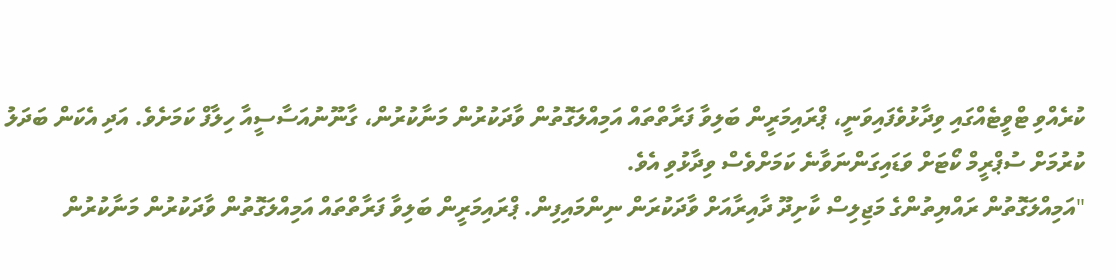ކުރެއްވި ޓްވީޓެއްގައި ވިދާޅުވެފައިވަނީ، ޕްރައިމަރީން ބަލިވާ ފަރާތްތައް އަމިއްލަގޮތުން ވާދަކުރުން މަނާކުރުން، ގާނޫނުއަސާސީއާ ހިލާފް ކަމަށެވެ. އަދި އެކަން ބަދަލު ކުރުމަށް ސުޕްރީމް ކޯޓަށް ވަޑައިގަންނަވާނެ ކަމަށްވެސް ވިދާޅުވި އެވެ.
"އަމިއްލަގޮތުން ރައްޔިތުންގެ މަޖިލިސް ކާށިދޫ ދާއިރާއަށް ވާދަކުރަން ނިންމައިފިން. ޕްރައިމަރީން ބަލިވާ ފަރާތްތައް އަމިއްލަގޮތުން ވާދަކުރުން މަނާކުރުން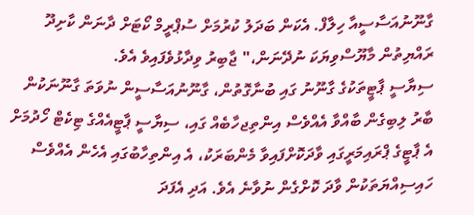ގާނޫނުއަސާސީއާ ހިލާފް. އެކަން ބަދަލު ކުރުމަށް ސުޕްރީމް ކޯޓަށް ދާނަން ކާށިދޫ ރައްޔިތުން މާޔޫސްވިޔަކަ ނުދޭނަން،" ޖާބިރު ވިދާޅުވެފައިވެ އެވެ.
ސިޔާސީ ޕާޓީތަކުގެ ގާނޫނު ގައި ބުނާގޮތުން، ގާނޫނުއަސާސީން ނުވަތަ ގާނޫނަކުން ބާރު ލިބިގެން ބާއްވާ އެއްވެސް އިންތިޖހާބެއް ގައި، ސިޔާސީ ޕާޓީއެއްގެ ޓިކެޓް ހޯދުމަށް އެ ޕާޓީގެ ޕްރައިމަރީގައި ވާދަކޮށްފައިވާ މެންބަރަކު، އެ އިންތިހާބުގައި އެހެން އެއްވެސް ހައިސިއްޔަތަކުން ވާދަ ކޮށްގެން ނުވާނެ އެވެ. އަދި އެފަދަ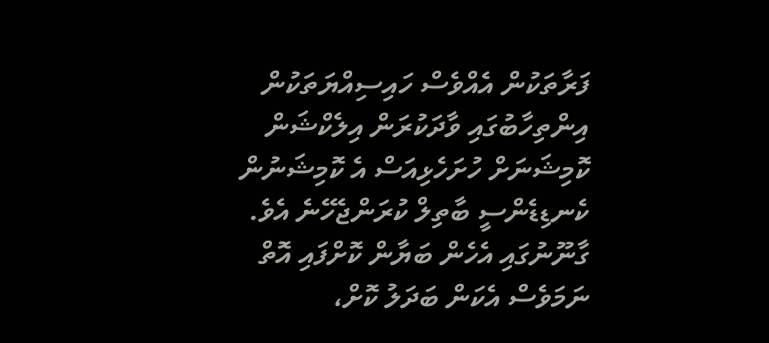ފަރާތަކުން އެއްވެސް ހައިސިއްޔަތަކުން އިންތިހާބުގައި ވާދަކުރަން އިލެކްޝަން ކޮމިޝަނަށް ހުށަހެޅިއަސް އެ ކޮމިޝަނުން ކެނޑިޑެންސީ ބާތިލް ކުރަންޖެހޭނެ އެވެ.
ގާނޫނުގައި އެހެން ބަޔާން ކޮށްފައި އޮތް ނަމަވެސް އެކަން ބަދަލު ކޮށް،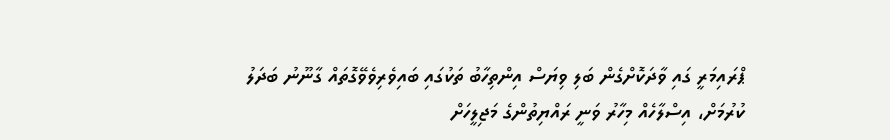ޕްރައިމަރީ ގައި ވާދަކޮށްގެން ބަލި ވިޔަސް އިންތިހާބު ތަކުގައި ބައިވެރިވެވޭގޮތައް ގާނޫނު ބަދަލު ކުރުމަށް، އިސްލާހެއް މިހާރު ވަނީ ރައްޔިތުންގެ މަޖިލީހަށް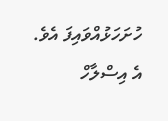ހުށަހަޅުއްވައިފަ އެވެ.
އެ އިސްލާހް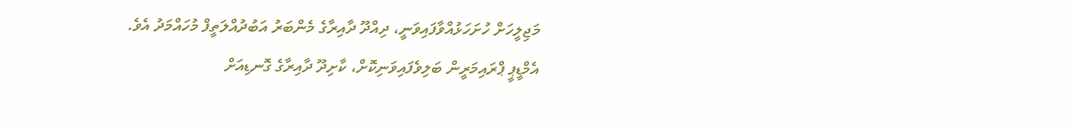މަޖިލީހަށް ހުށަހަޅުއްވާފައިވަނީ، ދިއްދޫ ދާއިރާގެ މެންބަރު އަބުދުއްލަތީފް މުހައްމަދު އެވެ.
އެމްޑީޕީ ޕްރައިމަރީން ބަލިވެފައިވަނިކޮށް، ކާށިދޫ ދާއިރާގެ ގޮނޑިއަށް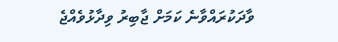ވާދަކުރައްވާނެ ކަމަށް ޖާބިރު ވިދާޅުވެއްޖެ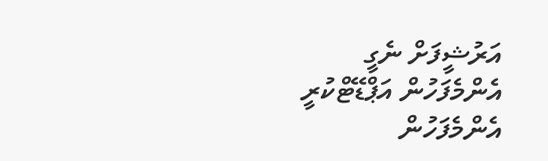އަރުޝީފަށް ނެގީ
އެންމެފަހުން އަޕްޑޭޓްކުރީ
އެންމެފަހުން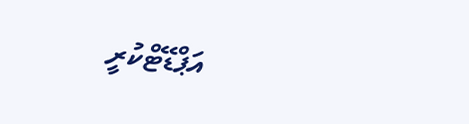އަޕްޑޭޓްކުރީ